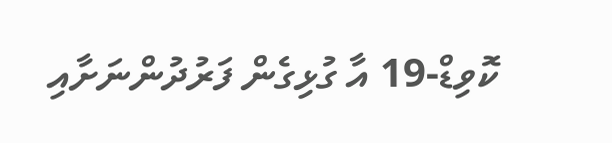ކޮވިޑް-19 އާ ގުޅިގެން ފަރުދުންނަށާއި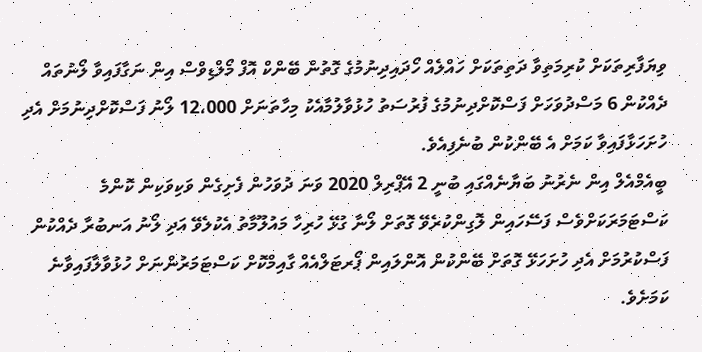ވިޔަފާރިތަކަށް ކުރިމަތިވާ ދަތިތަކަށް ހައްލެއް ހޯދައިދިނުމުގެ ގޮތުން ބޭންކް އޮފް މޯލްޑިވްސް އިން ނަގާފައިވާ ލޯނުތައް ދެއްކުން 6 މަސްދުވަހަށް ފަސްކޮށްދިނުމުގެ ފުރުސަތު ހުޅުވާލުމާއެކު މިހާތަނަށް 12،000 ލޯނު ފަސްކޮށްދިނުމަށް އެދި ހުށަހަޅާފައިވާ ކަމަށް އެ ބޭންކުން ބުނެފިއެވެ.
ބީއެމްއެލް އިން ނެރުނު ބަޔާނެއްގައި ބުނީ 2 އޭޕްރިލް 2020 ވަނަ ދުވަހުން ފެށިގެން ވަކިވަކިން ކޮންމެ ކަސްޓަމަރަކަށްވެސް ފަސޭހައިން ލޮގިންކުރެވޭ ގޮތަށް ލޯނާ ގުޅޭ ހުރިހާ މައުލޫމާތު އެކުލެވޭ އަދި ލޯނު އަނބުރާ ދެއްކުން ފަސްކުރުމަށް އެދި ހުށަހަޅޭ ގޮތަށް ބޭންކުން އޮންލައިން ޕޯރޓަލްއެއް ގާއިމްކޮށް ކަސްޓަމަރުންނަށް ހުޅުވާލާފައިވާނެ ކަމަށެވެ.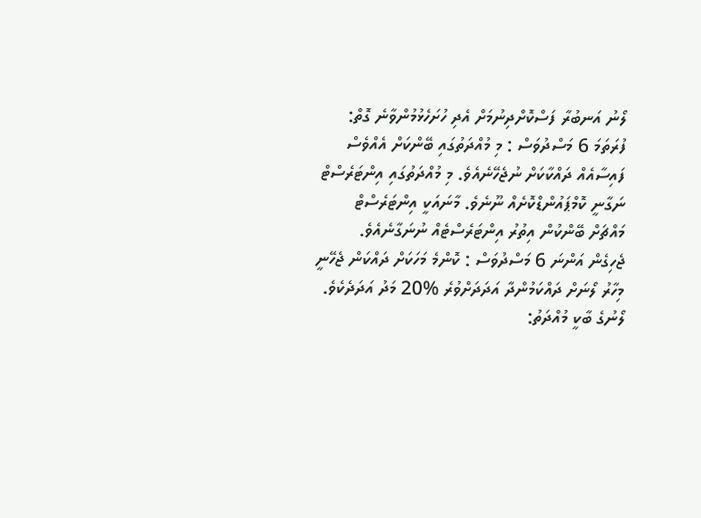ލޯނު އަނބުރާ ފަސްކޮށްދިނުމަށް އެދި ހުށަހެޅުމުންވާނެ ގޮތް:
ފުރަތަމަ 6 މަސްދުވަސް : މި މުއްދަތުގައި ބޭންކަށް އެއްވެސް ފައިސާއެއް ދައްކާކަށް ނުޖެހޭނެއެވެ. މި މުއްދަތުގައި އިންޓަރެސްޓް ނަގާނީ ކޮމްޕައުންޑްކޮށެއް ނޫނެވެ. މާނައަކީ އިންޓަރެސްޓް މައްޗަށް ބޭންކުން އިތުރު އިންޓަރެސްޓެއް ނުނަގާނެއެވެ.
ޖެހިގެން އަންނަ 6 މަސްދުވަސް : ކޮންމެ މަހަކަށް ދައްކަން ޖެހޭނީ މިހާރު ލޯނަށް ދައްކަމުންދާ އަދަދަށްވުރެ %20 މަދު އަދަދެކެވެ.
ލޯނުގެ ބާކީ މުއްދަތު: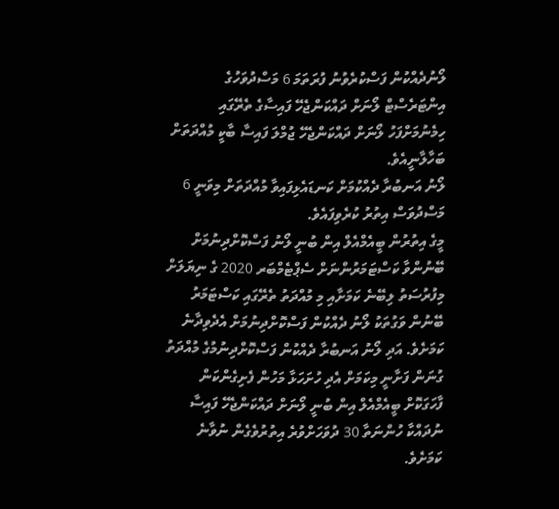ލޯނުދެއްކުން ފަސްކުރެވުނު ފުރަތަމަ 6 މަސްދުވަހުގެ އިންޓަރެސްޓް ލޯނަށް ދައްކަންޖެހޭ ފައިސާގެ ތެރޭގައި ހިމެނުމަށްފަހު ލޯނަށް ދައްކަންޖެހޭ ޖުމްލަ ފައިސާ ބާކީ މުއްދަތަށް ބަހާލާނީއެވެ.
ލޯނު އަނބުރާ ދެއްކުމަށް ކަނޑައެޅިފައިވާ މުއްދަތަށް މިވަނީ 6 މަސްދުވަސް އިތުރު ކުރެވިފައެވެ.
މީގެ އިތުރުން ބީއެމްއެލް އިން ބުނީ ލޯނު ފަސްކޮށްދިނުމަށް ބޭނުންވާ ކަސްޓަމަރުންނަށް ސެޕްޓެމްބަރ 2020 ގެ ނިޔަލަށް މިފުރުސަތު ލިބޭނެ ކަމަށާއި މި މުއްދަތު ތެރޭގައި ކަސްޓަމަރު ބޭނުން ވަގުތަކު ލޯނު ދެއްކުން ފަސްކޮށްދިނުމަށް އެދެވިދާނެ ކަމަށެވެ. އަދި ލޯނު އަނބުރާ ދެއްކުން ފަސްކޮށްދިނުމުގެ މުއްދަތު ގުނަން ފަށާނީ މިކަމަށް އެދި ހުށަހަޅާ މަހުން ފެށިގެންކަން ފާހަގަކޮށް ބީއެމްއެލް އިން ބުނީ ލޯނަށް ދައްކަންޖެހޭ ފައިސާ ނުދައްކާ ހުންނަތާ 30 ދުވަހަށްވުރެ އިތުރުވެގެން ނުވާނެ ކަމަށެވެ.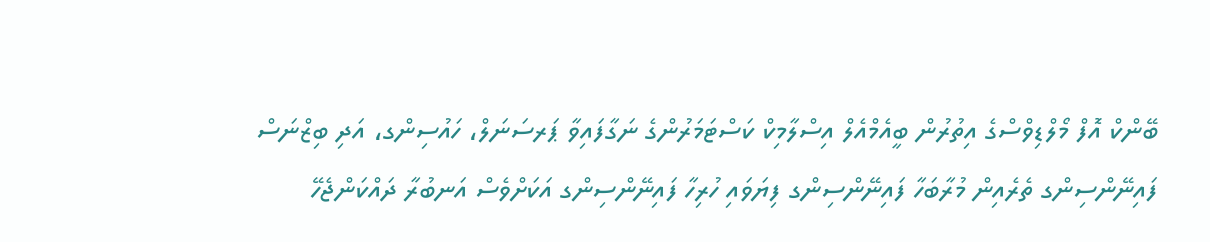ބޭންކް އޮފް މޯލްޑިވްސްގެ އިތުރުން ބީއެމްއެލް އިސްލާމިކް ކަސްޓަމަރުންގެ ނަގާފައިވާ ޕަރސަނަލް، ހައުސިންގ، އަދި ބިޒްނަސް ފައިނޭންސިންގ ތެރެއިން މުރާބަހާ ފައިނޭންސިންގ ފިޔަވައި ހުރިހާ ފައިނޭންސިންގ އަކަށްވެސް އަނބުރާ ދައްކަންޖެހޭ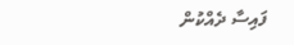ފައިސާ ދެއްކުން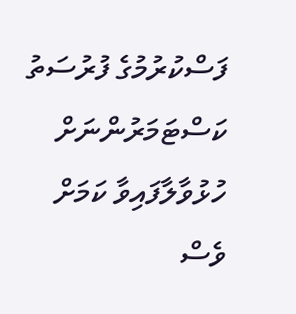ފަސްކުރުމުގެ ފުރުސަތު ކަސްޓަމަރުންނަށް ހުޅުވާލާފައިވާ ކަމަށް ވެސް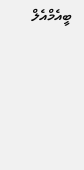ބީއެމްއެލް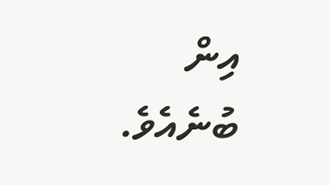އިން ބުނެއެވެ.